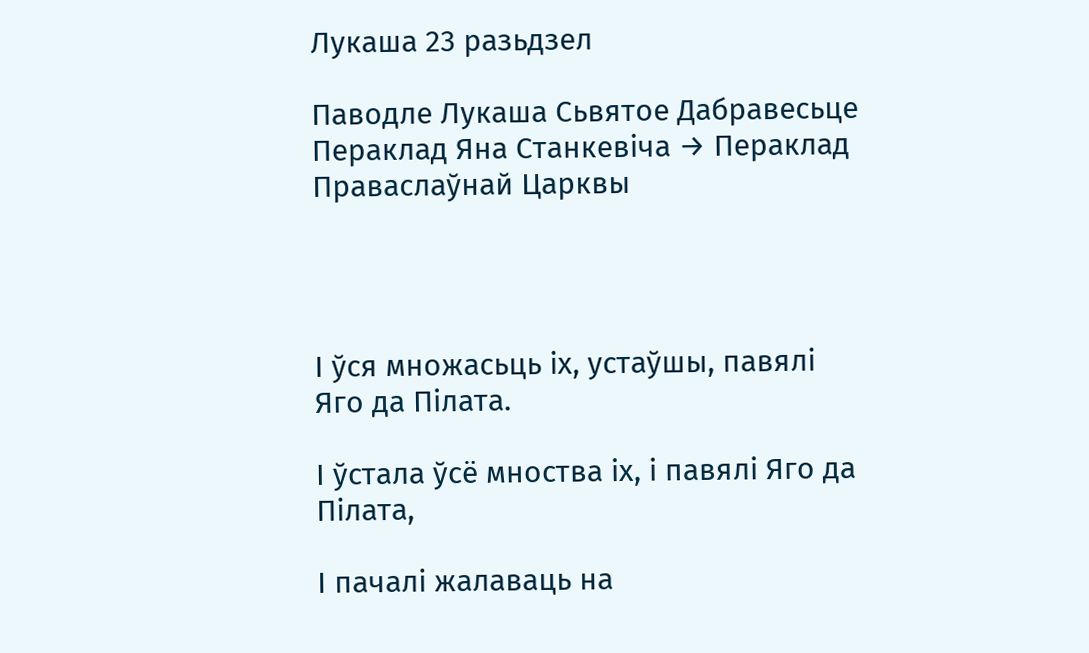Лукаша 23 разьдзел

Паводле Лукаша Сьвятое Дабравесьце
Пераклад Яна Станкевіча → Пераклад Праваслаўнай Царквы




І ўся множасьць іх, устаўшы, павялі Яго да Пілата.

І ўстала ўсё мноства іх, і павялі Яго да Пілата,

І пачалі жалаваць на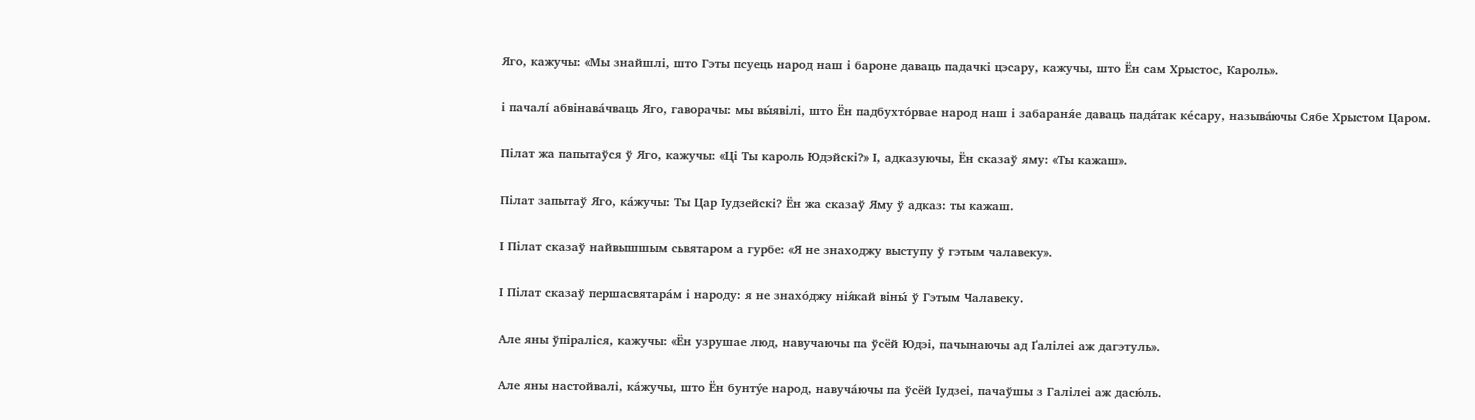Яго, кажучы: «Мы знайшлі, што Гэты псуець народ наш і бароне даваць падачкі цэсару, кажучы, што Ён сам Хрыстос, Кароль».

і пачалí абвінава́чваць Яго, гаворачы: мы вы́явілі, што Ён падбухто́рвае народ наш і забараня́е даваць пада́так ке́сару, называ́ючы Сябе Хрыстом Царом.

Пілат жа папытаўся ў Яго, кажучы: «Ці Ты кароль Юдэйскі?» І, адказуючы, Ён сказаў яму: «Ты кажаш».

Пілат запытаў Яго, ка́жучы: Ты Цар Іудзейскі? Ён жа сказаў Яму ў адказ: ты кажаш.

І Пілат сказаў найвышшым сьвятаром а гурбе: «Я не знаходжу выступу ў гэтым чалавеку».

І Пілат сказаў першасвятара́м і народу: я не знахо́джу нія́кай віны́ ў Гэтым Чалавеку.

Але яны ўпіраліся, кажучы: «Ён узрушае люд, навучаючы па ўсёй Юдэі, пачынаючы ад Ґалілеі аж дагэтуль».

Але яны настойвалі, ка́жучы, што Ён бунту́е народ, навуча́ючы па ўсёй Іудзеі, пачаўшы з Галілеі аж дасю́ль.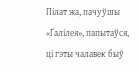Пілат жа, пачуўшы «Ґалілея», папытаўся, ці гэты чалавек быў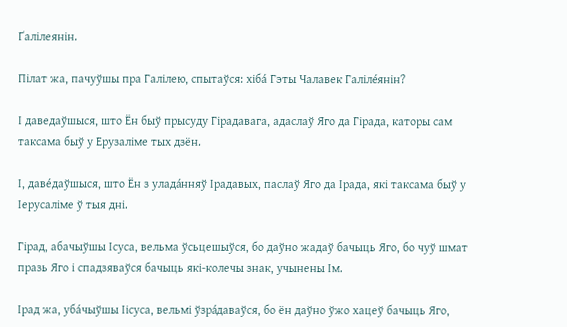Ґалілеянін.

Пілат жа, пачуўшы пра Галілею, спытаўся: хіба́ Гэты Чалавек Галіле́янін?

І даведаўшыся, што Ён быў прысуду Гірадавага, адаслаў Яго да Гірада, каторы сам таксама быў у Ерузаліме тых дзён.

І, даве́даўшыся, што Ён з улада́нняў Ірадавых, паслаў Яго да Ірада, які таксама быў у Іерусаліме ў тыя дні.

Гірад, абачыўшы Ісуса, вельма ўсьцешыўся, бо даўно жадаў бачыць Яго, бо чуў шмат празь Яго і спадзяваўся бачыць які-колечы знак, учынены Ім.

Ірад жа, уба́чыўшы Іісуса, вельмі ўзра́даваўся, бо ён даўно ўжо хацеў бачыць Яго,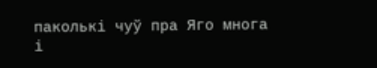паколькі чуў пра Яго многа і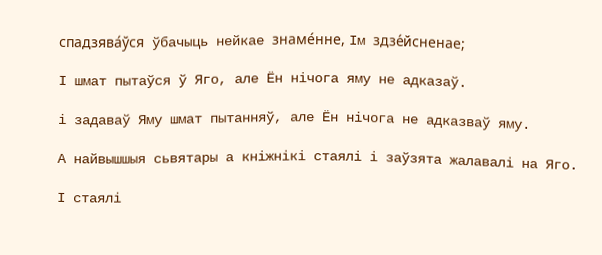спадзява́ўся ўбачыць нейкае знаме́нне, Ім здзе́йсненае;

І шмат пытаўся ў Яго, але Ён нічога яму не адказаў.

і задаваў Яму шмат пытанняў, але Ён нічога не адказваў яму.

А найвышшыя сьвятары а кніжнікі стаялі і заўзята жалавалі на Яго.

І стаялі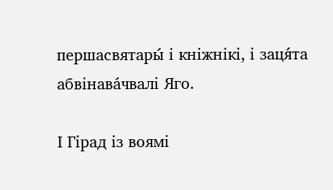першасвятары́ і кніжнікі, і заця́та абвінава́чвалі Яго.

І Гірад із воямі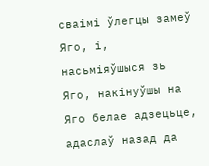сваімі ўлегцы замеў Яго, і, насьміяўшыся зь Яго, накінуўшы на Яго белае адзецьце, адаслаў назад да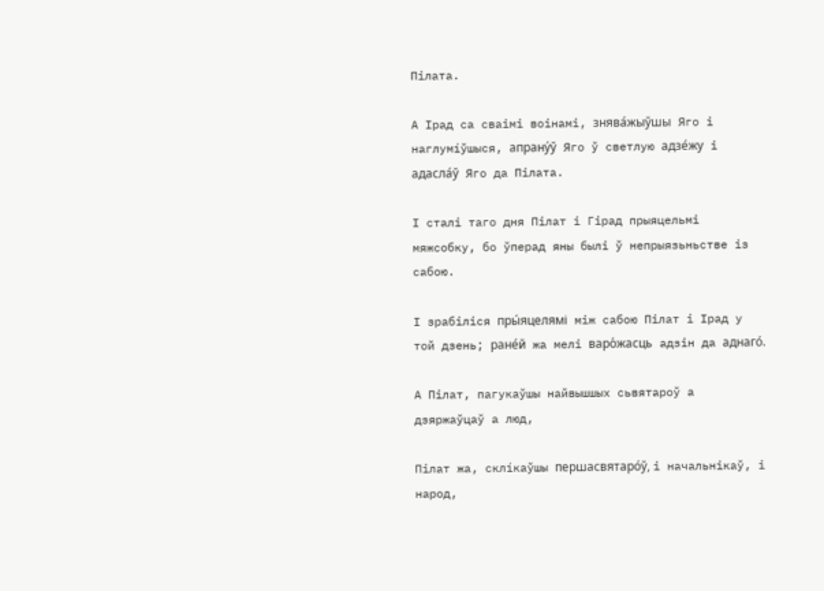Пілата.

А Ірад са сваімі воінамі, знява́жыўшы Яго і наглумíўшыся, апрану́ў Яго ў светлую адзе́жу і адасла́ў Яго да Пілата.

І сталі таго дня Пілат і Гірад прыяцельмі мяжсобку, бо ўперад яны былі ў непрыязьньстве із сабою.

І зрабіліся пры́яцелямі між сабою Пілат і Ірад у той дзень; ране́й жа мелі варо́жасць адзін да аднаго́.

А Пілат, пагукаўшы найвышшых сьвятароў а дзяржаўцаў а люд,

Пілат жа, склíкаўшы першасвятаро́ў, і начальнікаў, і народ,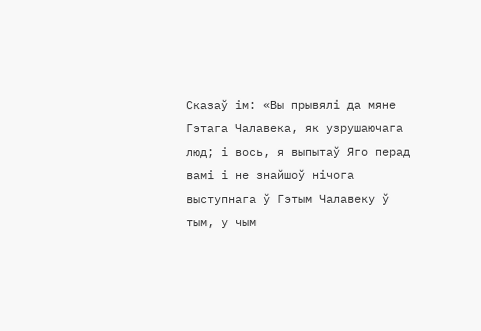Сказаў ім: «Вы прывялі да мяне Гэтага Чалавека, як узрушаючага люд; і вось, я выпытаў Яго перад вамі і не знайшоў нічога выступнага ў Гэтым Чалавеку ў тым, у чым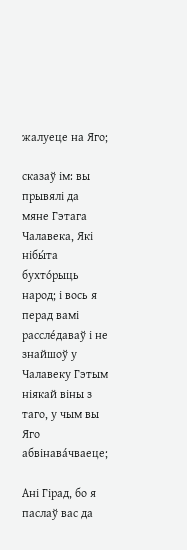жалуеце на Яго;

сказаў ім: вы прывялі да мяне Гэтага Чалавека, Які нібы́та бухто́рыць народ; і вось я перад вамі рассле́даваў і не знайшоў у Чалавеку Гэтым ніякай віны з таго, у чым вы Яго абвінава́чваеце;

Ані Гірад, бо я паслаў вас да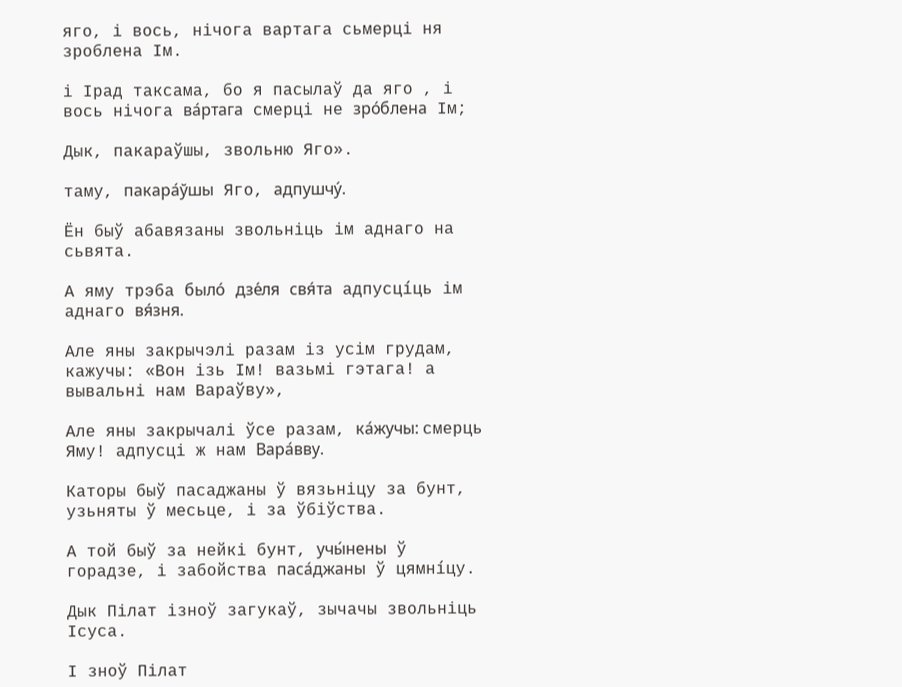яго, і вось, нічога вартага сьмерці ня зроблена Ім.

і Ірад таксама, бо я пасылаў да яго , і вось нічога ва́ртага смерці не зро́блена Ім;

Дык, пакараўшы, звольню Яго».

таму, пакара́ўшы Яго, адпушчу́.

Ён быў абавязаны звольніць ім аднаго на сьвята.

А яму трэба было́ дзе́ля свя́та адпусцíць ім аднаго вя́зня.

Але яны закрычэлі разам із усім грудам, кажучы: «Вон ізь Ім! вазьмі гэтага! а вывальні нам Вараўву»,

Але яны закрычалі ўсе разам, ка́жучы: смерць Яму! адпусці ж нам Вара́вву.

Каторы быў пасаджаны ў вязьніцу за бунт, узьняты ў месьце, і за ўбіўства.

А той быў за нейкі бунт, учы́нены ў горадзе, і забойства паса́джаны ў цямнíцу.

Дык Пілат ізноў загукаў, зычачы звольніць Ісуса.

І зноў Пілат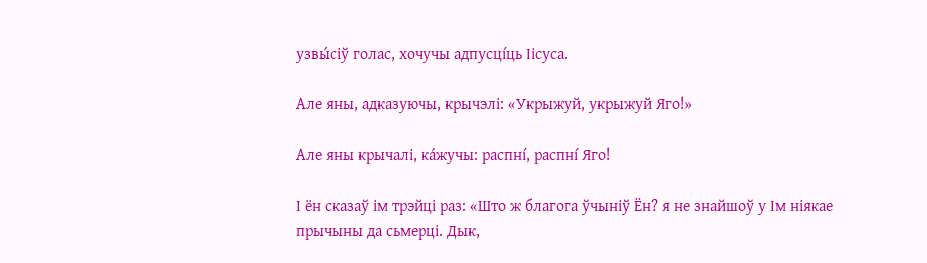узвы́сіў голас, хочучы адпусцíць Іісуса.

Але яны, адказуючы, крычэлі: «Укрыжуй, укрыжуй Яго!»

Але яны крычалі, ка́жучы: распнí, распнí Яго!

І ён сказаў ім трэйці раз: «Што ж благога ўчыніў Ён? я не знайшоў у Ім ніякае прычыны да сьмерці. Дык,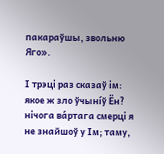пакараўшы, звольню Яго».

І трэці раз сказаў ім: якое ж зло ўчынíў Ён? нічога ва́ртага смерці я не знайшоў у Ім; таму,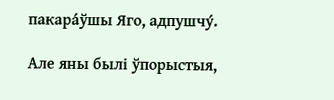пакара́ўшы Яго, адпушчу́.

Але яны былі ўпорыстыя,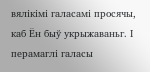вялікімі галасамі просячы, каб Ён быў укрыжаваньг. І перамаглі галасы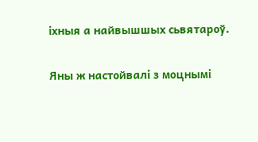іхныя а найвышшых сьвятароў.

Яны ж настойвалі з моцнымі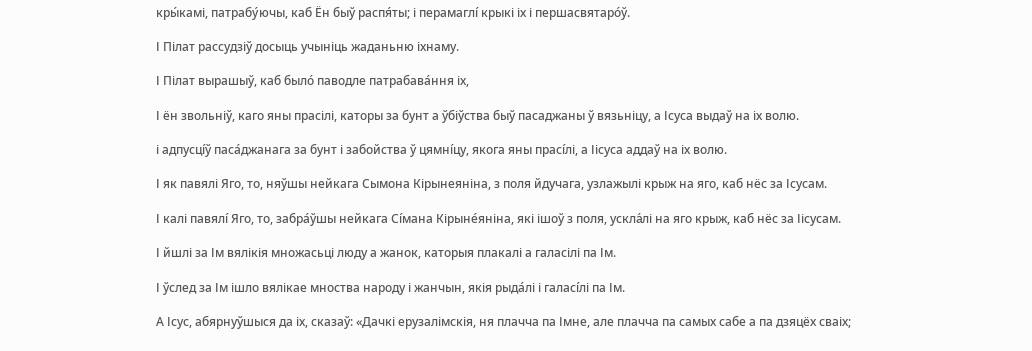кры́камі, патрабу́ючы, каб Ён быў распя́ты; і перамаглí крыкі іх і першасвятаро́ў.

І Пілат рассудзіў досыць учыніць жаданьню іхнаму.

І Пілат вырашыў, каб было́ паводле патрабава́ння іх,

І ён звольніў, каго яны прасілі, каторы за бунт а ўбіўства быў пасаджаны ў вязьніцу, а Ісуса выдаў на іх волю.

і адпусцíў паса́джанага за бунт і забойства ў цямнíцу, якога яны прасíлі, а Іісуса аддаў на іх волю.

І як павялі Яго, то, няўшы нейкага Сымона Кірынеяніна, з поля йдучага, узлажылі крыж на яго, каб нёс за Ісусам.

І калі павялí Яго, то, забра́ўшы нейкага Сíмана Кірыне́яніна, які ішоў з поля, ускла́лі на яго крыж, каб нёс за Іісусам.

І йшлі за Ім вялікія множасьці люду а жанок, каторыя плакалі а галасілі па Ім.

І ўслед за Ім ішло вялікае мноства народу і жанчын, якія рыда́лі і галасíлі па Ім.

А Ісус, абярнуўшыся да іх, сказаў: «Дачкі ерузалімскія, ня плачча па Імне, але плачча па самых сабе а па дзяцёх сваіх;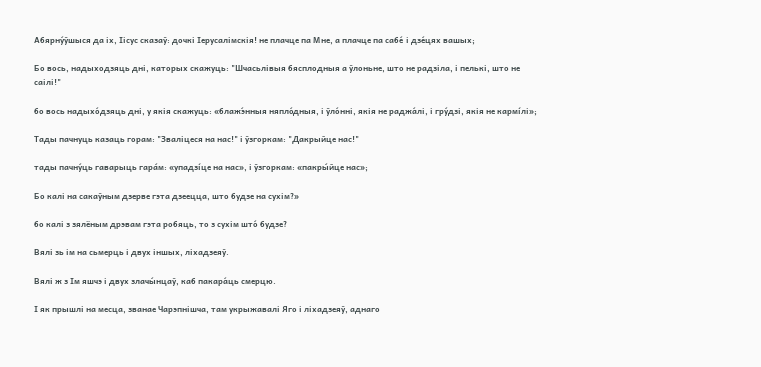Абярну́ўшыся да іх, Іісус сказаў: дочкі Іерусалімскія! не плачце па Мне, а плачце па сабе́ і дзе́цях вашых;

Бо вось, надыходзяць дні, каторых скажуць: "Шчасьлівыя бясплодныя а ўлоньне, што не радзіла, і пелькі, што не саілі!"

бо вось надыхо́дзяць дні, у якія скажуць: «блажэ́нныя няпло́дныя, і ўло́нні, якія не раджа́лі, і гру́дзі, якія не кармíлі»;

Тады пачнуць казаць горам: "Зваліцеся на нас!" і ўзгоркам: "Дакрыйце нас!"

тады пачну́ць гаварыць гара́м: «упадзíце на нас», і ўзгоркам: «пакры́йце нас»;

Бо калі на сакаўным дзерве гэта дзеецца, што будзе на сухім?»

бо калі з зялёным дрэвам гэта робяць, то з сухім што́ будзе?

Вялі зь ім на сьмерць і двух іншых, ліхадзеяў.

Вялі ж з Ім яшчэ і двух злачы́нцаў, каб пакара́ць смерцю.

І як прышлі на месца, званае Чарэпнішча, там укрыжавалі Яго і ліхадзеяў, аднаго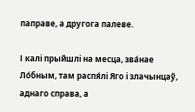паправе, а другога палеве.

І калі прыйшлі на месца, зва́нае Ло́бным, там распя́лі Яго і злачынцаў, аднаго справа, а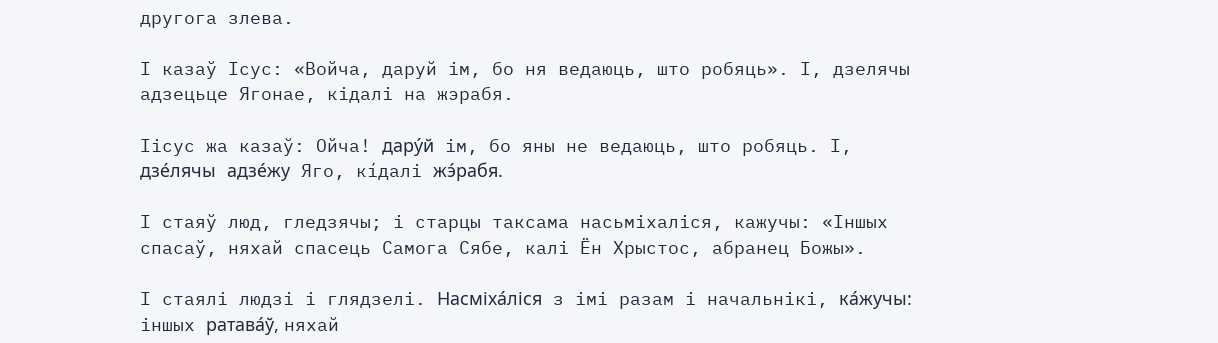другога злева.

І казаў Ісус: «Войча, даруй ім, бо ня ведаюць, што робяць». І, дзелячы адзецьце Ягонае, кідалі на жэрабя.

Іісус жа казаў: Ойча! дару́й ім, бо яны не ведаюць, што робяць. І, дзе́лячы адзе́жу Яго, кíдалі жэ́рабя.

І стаяў люд, гледзячы; і старцы таксама насьміхаліся, кажучы: «Іншых спасаў, няхай спасець Самога Сябе, калі Ён Хрыстос, абранец Божы».

І стаялі людзі і глядзелі. Насміха́ліся з імі разам і начальнікі, ка́жучы: іншых ратава́ў, няхай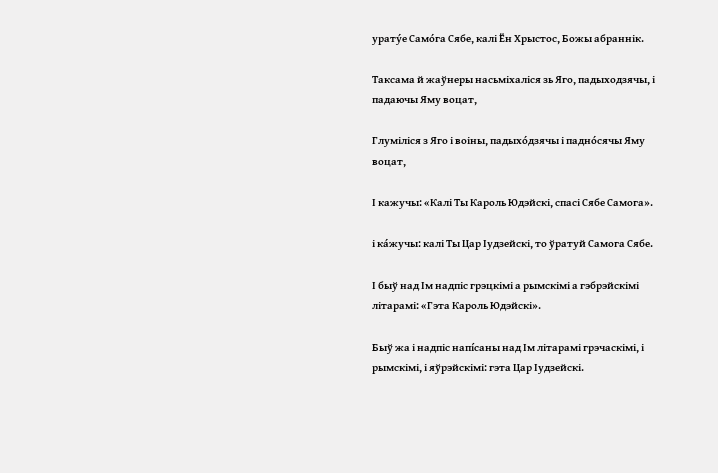урату́е Само́га Сябе, калі Ён Хрыстос, Божы абраннік.

Таксама й жаўнеры насьміхаліся зь Яго, падыходзячы, і падаючы Яму воцат,

Глуміліся з Яго і воіны, падыхо́дзячы і падно́сячы Яму воцат,

І кажучы: «Калі Ты Кароль Юдэйскі, спасі Сябе Самога».

і ка́жучы: калі Ты Цар Іудзейскі, то ўратуй Самога Сябе.

І быў над Ім надпіс грэцкімі а рымскімі а гэбрэйскімі літарамі: «Гэта Кароль Юдэйскі».

Быў жа і надпіс напíсаны над Ім літарамі грэчаскімі, і рымскімі, і яўрэйскімі: гэта Цар Іудзейскі.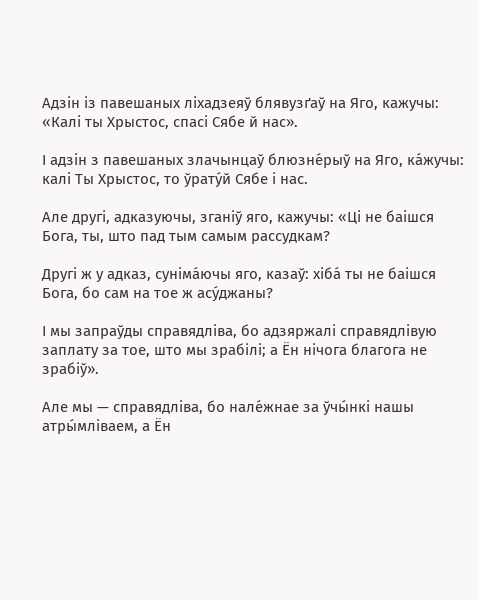Адзін із павешаных ліхадзеяў блявузґаў на Яго, кажучы: «Калі ты Хрыстос, спасі Сябе й нас».

І адзін з павешаных злачынцаў блюзне́рыў на Яго, ка́жучы: калі Ты Хрыстос, то ўрату́й Сябе і нас.

Але другі, адказуючы, зганіў яго, кажучы: «Ці не баішся Бога, ты, што пад тым самым рассудкам?

Другі ж у адказ, суніма́ючы яго, казаў: хіба́ ты не баішся Бога, бо сам на тое ж асу́джаны?

І мы запраўды справядліва, бо адзяржалі справядлівую заплату за тое, што мы зрабілі; а Ён нічога благога не зрабіў».

Але мы — справядліва, бо нале́жнае за ўчы́нкі нашы атры́мліваем, а Ён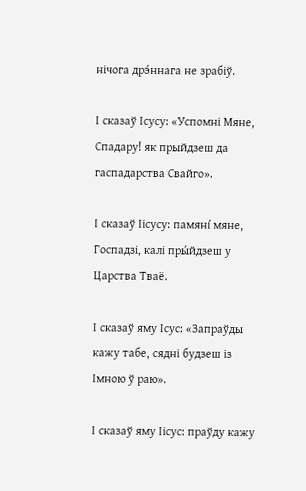нічога дрэ́ннага не зрабіў.

І сказаў Ісусу: «Успомні Мяне, Спадару! як прыйдзеш да гаспадарства Свайго».

І сказаў Іісусу: памянí мяне, Госпадзі, калі пры́йдзеш у Царства Тваё.

І сказаў яму Ісус: «Запраўды кажу табе, сядні будзеш із Імною ў раю».

І сказаў яму Іісус: праўду кажу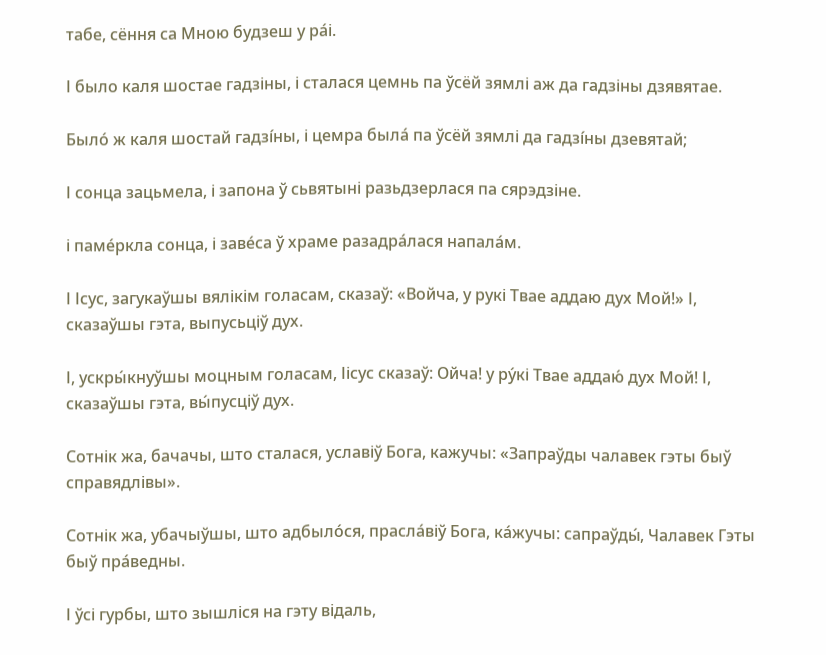табе, сёння са Мною будзеш у ра́і.

І было каля шостае гадзіны, і сталася цемнь па ўсёй зямлі аж да гадзіны дзявятае.

Было́ ж каля шостай гадзíны, і цемра была́ па ўсёй зямлі да гадзíны дзевятай;

І сонца зацьмела, і запона ў сьвятыні разьдзерлася па сярэдзіне.

і паме́ркла сонца, і заве́са ў храме разадра́лася напала́м.

І Ісус, загукаўшы вялікім голасам, сказаў: «Войча, у рукі Твае аддаю дух Мой!» І, сказаўшы гэта, выпусьціў дух.

І, ускры́кнуўшы моцным голасам, Іісус сказаў: Ойча! у ру́кі Твае аддаю́ дух Мой! І, сказаўшы гэта, вы́пусціў дух.

Сотнік жа, бачачы, што сталася, уславіў Бога, кажучы: «Запраўды чалавек гэты быў справядлівы».

Сотнік жа, убачыўшы, што адбыло́ся, прасла́віў Бога, ка́жучы: сапраўды́, Чалавек Гэты быў пра́ведны.

І ўсі гурбы, што зышліся на гэту відаль,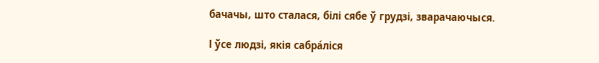бачачы, што сталася, білі сябе ў грудзі, зварачаючыся.

І ўсе людзі, якія сабра́ліся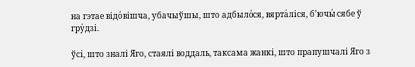на гэтае відо́вішча, убачыўшы, што адбыло́ся, вярта́ліся, б’ючы́ сябе ў гру́дзі.

ўсі, што зналі Яго, стаялі воддаль, таксама жанкі, што прапушчалі Яго з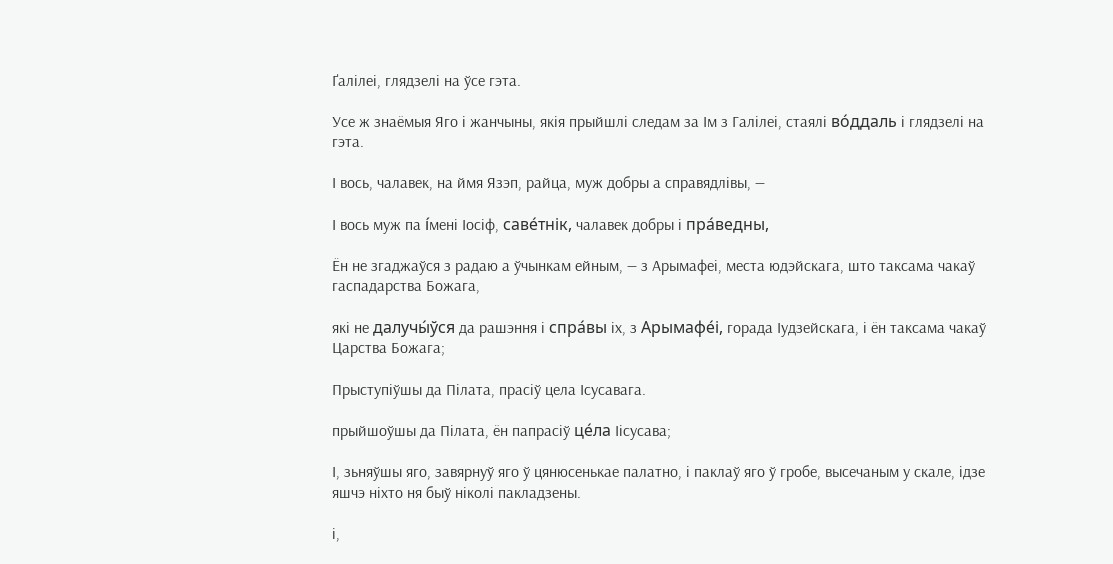Ґалілеі, глядзелі на ўсе гэта.

Усе ж знаёмыя Яго і жанчыны, якія прыйшлі следам за Ім з Галілеі, стаялі во́ддаль і глядзелі на гэта.

І вось, чалавек, на ймя Язэп, райца, муж добры а справядлівы, —

І вось муж па íмені Іосіф, саве́тнік, чалавек добры і пра́ведны,

Ён не згаджаўся з радаю а ўчынкам ейным, — з Арымафеі, места юдэйскага, што таксама чакаў гаспадарства Божага,

які не далучы́ўся да рашэння і спра́вы іх, з Арымафе́і, горада Іудзейскага, і ён таксама чакаў Царства Божага;

Прыступіўшы да Пілата, прасіў цела Ісусавага.

прыйшоўшы да Пілата, ён папрасіў це́ла Іісусава;

І, зьняўшы яго, завярнуў яго ў цянюсенькае палатно, і паклаў яго ў гробе, высечаным у скале, ідзе яшчэ ніхто ня быў ніколі пакладзены.

і,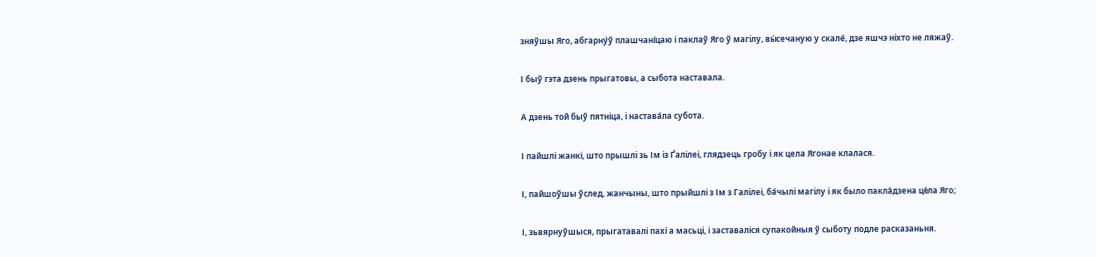зняўшы Яго, абгарну́ў плашчанíцаю і паклаў Яго ў магілу, вы́сечаную у скале́, дзе яшчэ ніхто не ляжаў.

І быў гэта дзень прыгатовы, а сыбота наставала.

А дзень той быў пятніца, і настава́ла субота.

І пайшлі жанкі, што прышлі зь Ім із Ґалілеі, глядзець гробу і як цела Ягонае клалася.

І, пайшоўшы ўслед, жанчыны, што прыйшлі з Ім з Галілеі, ба́чылі магілу і як было пакла́дзена це́ла Яго;

І, зьвярнуўшыся, прыгатавалі пахі а масьці, і заставаліся супакойныя ў сыботу подле расказаньня.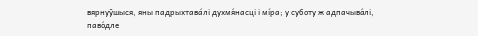вярнуўшыся, яны падрыхтава́лі духмя́насці і мíра; у суботу ж адпачыва́лі, паво́дле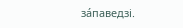за́паведзі.